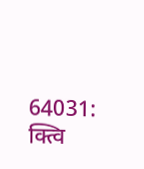64031: क्त्वि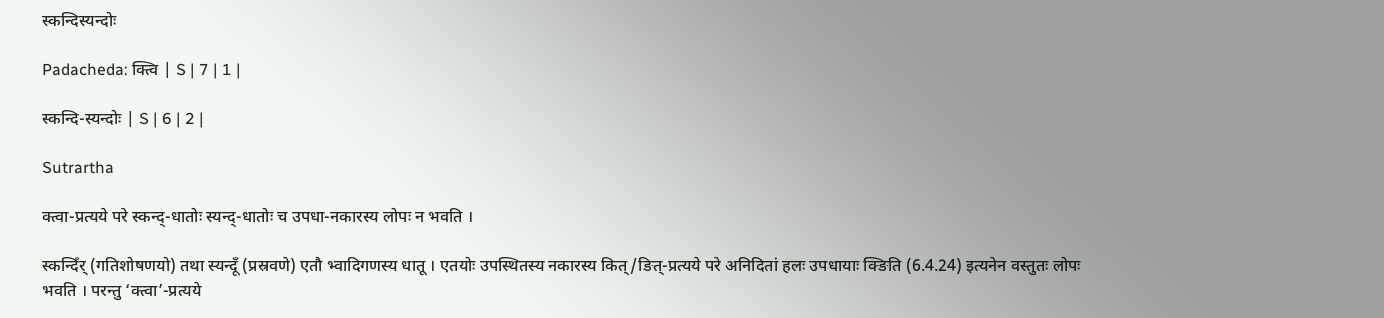स्कन्दिस्यन्दोः

Padacheda: क्त्वि | S | 7 | 1 |

स्कन्दि-स्यन्दोः | S | 6 | 2 |

Sutrartha

क्त्वा-प्रत्यये परे स्कन्द्-धातोः स्यन्द्-धातोः च उपधा-नकारस्य लोपः न भवति ।

स्कन्दिँर् (गतिशोषणयो) तथा स्यन्दूँ (प्रस्रवणे) एतौ भ्वादिगणस्य धातू । एतयोः उपस्थितस्य नकारस्य कित्/ङित्-प्रत्यये परे अनिदितां हलः उपधायाः क्ङिति (6.4.24) इत्यनेन वस्तुतः लोपः भवति । परन्तु ‘क्त्वा’-प्रत्यये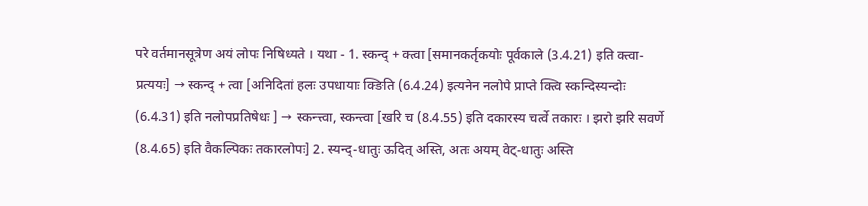परे वर्तमानसूत्रेण अयं लोपः निषिध्यते । यथा - 1. स्कन्द् + क्त्वा [समानकर्तृकयोः पूर्वकाले (3.4.21) इति क्त्वा-प्रत्ययः] → स्कन्द् + त्वा [अनिदितां हलः उपधायाः क्ङिति (6.4.24) इत्यनेन नलोपे प्राप्ते क्त्वि स्कन्दिस्यन्दोः (6.4.31) इति नलोपप्रतिषेधः ] → स्कन्त्त्वा, स्कन्त्वा [खरि च (8.4.55) इति दकारस्य चर्त्वे तकारः । झरो झरि सवर्णे (8.4.65) इति वैकल्पिकः तकारलोपः] 2. स्यन्द्-धातुः ऊदित् अस्ति, अतः अयम् वेट्-धातुः अस्ति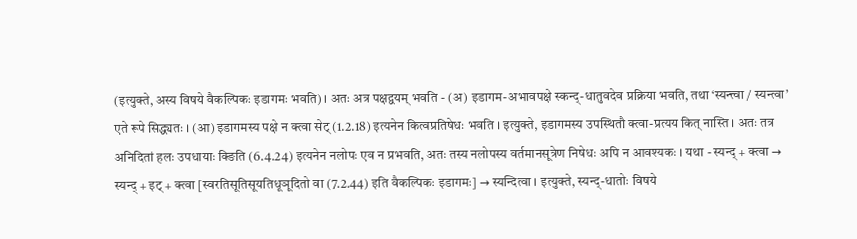(इत्युक्ते, अस्य विषये वैकल्पिकः इडागमः भवति) । अतः अत्र पक्षद्वयम् भवति - (अ) इडागम-अभावपक्षे स्कन्द्-धातुवदेव प्रक्रिया भवति, तथा ‘स्यन्त्त्वा / स्यन्त्वा’ एते रूपे सिद्ध्यतः । (आ) इडागमस्य पक्षे न क्त्वा सेट् (1.2.18) इत्यनेन कित्वप्रतिषेधः भवति । इत्युक्ते, इडागमस्य उपस्थितौ क्त्वा-प्रत्यय कित् नास्ति । अतः तत्र अनिदितां हलः उपधायाः क्ङिति (6.4.24) इत्यनेन नलोपः एव न प्रभवति, अतः तस्य नलोपस्य वर्तमानसूत्रेण निषेधः अपि न आवश्यकः । यथा - स्यन्द् + क्त्वा → स्यन्द् + इट् + क्त्वा [स्वरतिसूतिसूयतिधूञूदितो वा (7.2.44) इति वैकल्पिकः इडागमः] → स्यन्दित्वा । इत्युक्ते, स्यन्द्-धातोः विषये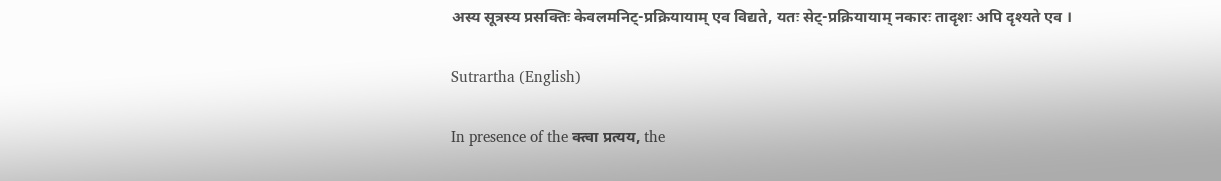अस्य सूत्रस्य प्रसक्तिः केवलमनिट्-प्रक्रियायाम् एव विद्यते, यतः सेट्-प्रक्रियायाम् नकारः तादृशः अपि दृश्यते एव ।

Sutrartha (English)

In presence of the क्त्वा प्रत्यय, the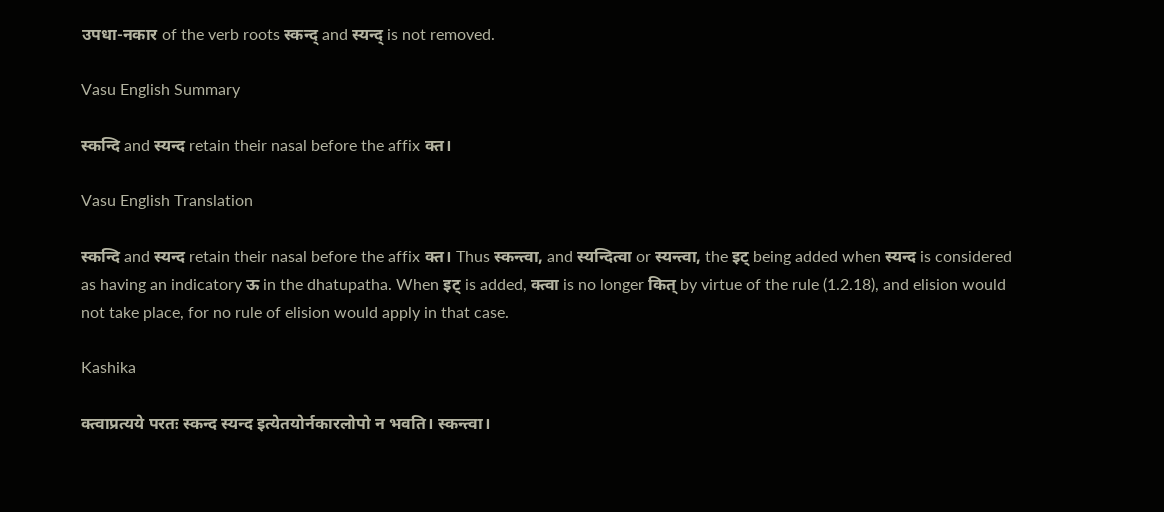उपधा-नकार of the verb roots स्कन्द् and स्यन्द् is not removed.

Vasu English Summary

स्कन्दि and स्यन्द retain their nasal before the affix क्त।

Vasu English Translation

स्कन्दि and स्यन्द retain their nasal before the affix क्त। Thus स्कन्त्वा, and स्यन्दित्वा or स्यन्त्वा, the इट् being added when स्यन्द is considered as having an indicatory ऊ in the dhatupatha. When इट् is added, क्त्वा is no longer कित् by virtue of the rule (1.2.18), and elision would not take place, for no rule of elision would apply in that case.

Kashika

क्त्वाप्रत्यये परतः स्कन्द स्यन्द इत्येतयोर्नकारलोपो न भवति। स्कन्त्वा।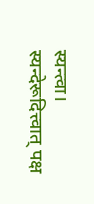स्यन्त्वा। स्यन्देरूदित्त्वात् पक्ष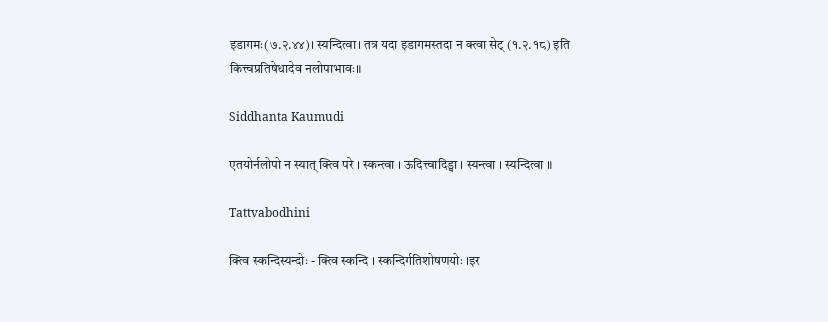इडागमः(७.२.४४)। स्यन्दित्वा। तत्र यदा इडागमस्तदा न क्त्वा सेट् (१.२.१८) इति कित्त्वप्रतिषेधादेव नलोपाभावः॥

Siddhanta Kaumudi

एतयोर्नलोपो न स्यात् क्त्वि परे । स्कन्त्वा । ऊदित्त्वादिड्वा । स्यन्त्वा । स्यन्दित्वा ॥

Tattvabodhini

क्त्वि स्कन्दिस्यन्दोः - क्त्वि स्कन्दि । स्कन्दिर्गतिशोषणयोः ।इर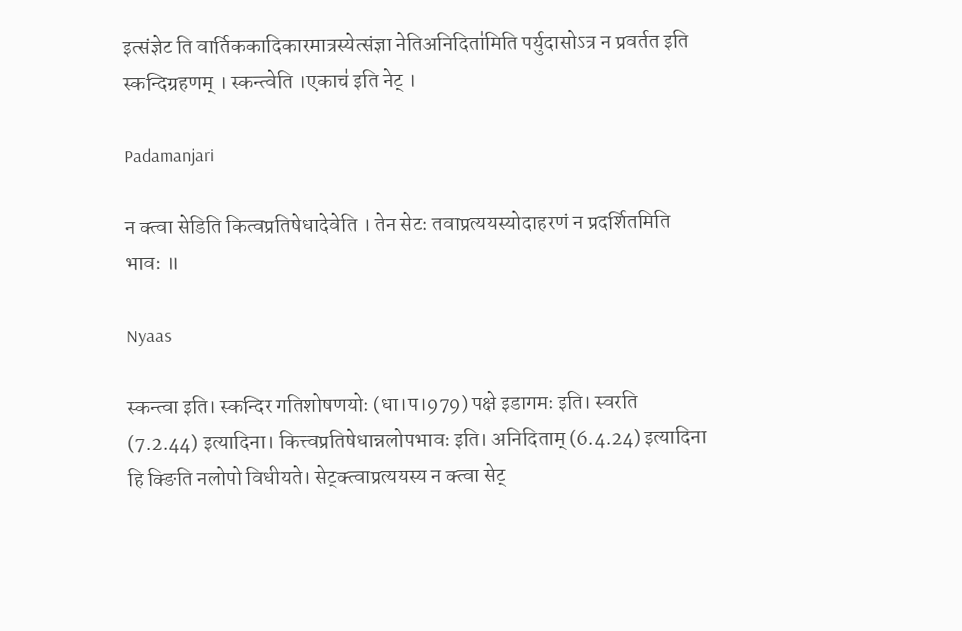इत्संज्ञेट ति वार्तिककादिकारमात्रस्येत्संज्ञा नेतिअनिदिता॑मिति पर्युदासोऽत्र न प्रवर्तत इति स्कन्दिग्रहणम् । स्कन्त्वेति ।एकाच॑ इति नेट् ।

Padamanjari

न क्त्वा सेडिति कित्वप्रतिषेधादेवेति । तेन सेटः तवाप्रत्ययस्योदाहरणं न प्रदर्शितमिति भावः ॥

Nyaas

स्कन्त्वा इति। स्कन्दिर गतिशोषणयोः (धा।प।979) पक्षे इडागमः इति। स्वरति (7.2.44) इत्यादिना। कित्त्वप्रतिषेधान्नलोपभावः इति। अनिदिताम् (6.4.24) इत्यादिना हि क्ङिति नलोपो विधीयते। सेट्क्त्वाप्रत्ययस्य न क्त्वा सेट्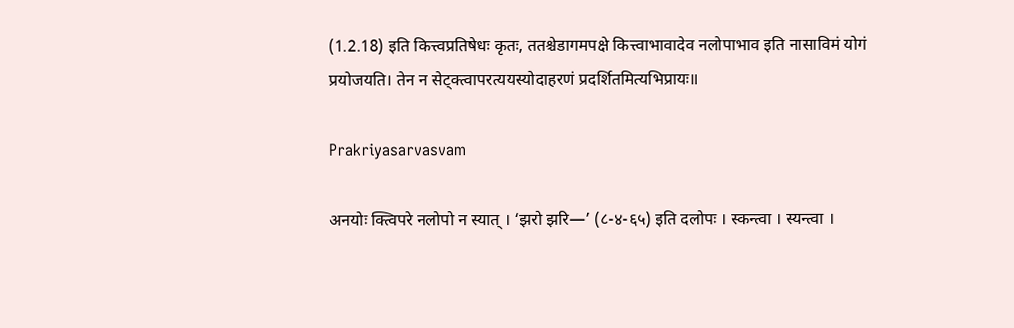(1.2.18) इति कित्त्वप्रतिषेधः कृतः, ततश्चेडागमपक्षे कित्त्वाभावादेव नलोपाभाव इति नासाविमं योगं प्रयोजयति। तेन न सेट्क्त्वापरत्ययस्योदाहरणं प्रदर्शितमित्यभिप्रायः॥

Prakriyasarvasvam

अनयोः क्त्विपरे नलोपो न स्यात् । ‘झरो झरि—’ (८-४-६५) इति दलोपः । स्कन्त्वा । स्यन्त्वा ।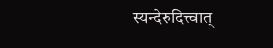स्यन्देरुदित्त्वात्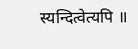स्यन्दित्वेत्यपि ॥